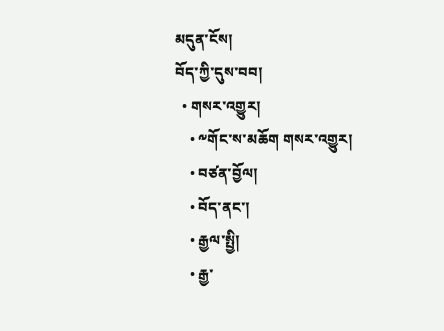མདུན་ངོས།
བོད་ཀྱི་དུས་བབ།
  • གསར་འགྱུར།
    • ༸གོང་ས་མཆོག གསར་འགྱུར།
    • བཙན་བྱོལ།
    • བོད་ནང་།
    • རྒྱལ་སྤྱི།
    • རྒྱ་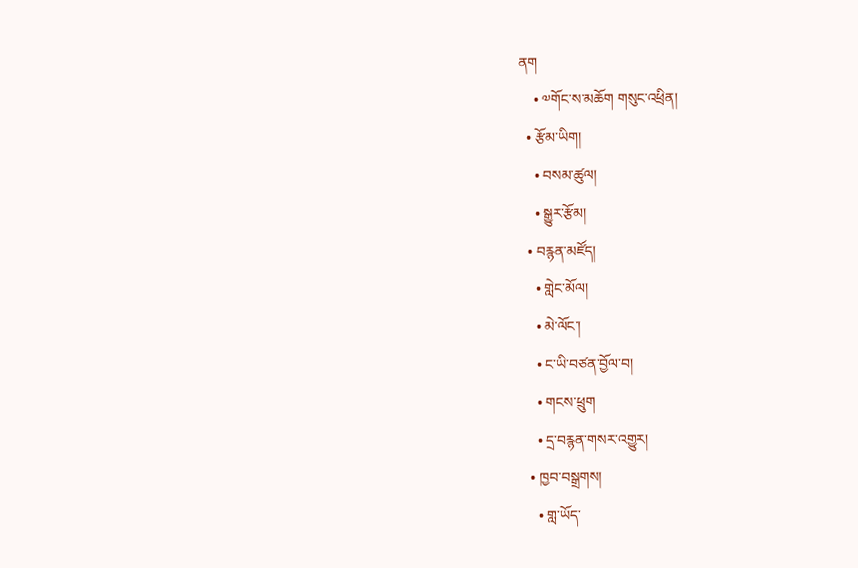ནག
    • ༧གོང་ས་མཆོག གསུང་འཕྲིན།
  • རྩོམ་ཡིག།
    • བསམ་ཚུལ།
    • སྒྱུར་རྩོམ།
  • བརྙན་མཛོད།
    • གླེང་མོལ།
    • མེ་ལོང་།
    • ང་ཡི་བཙན་བྱོལ་བ།
    • གངས་ཕྲུག
    • དྲ་བརྙན་གསར་འགྱུར།
  • ཁྱབ་བསྒྲགས།
    • གླ་ཡོད་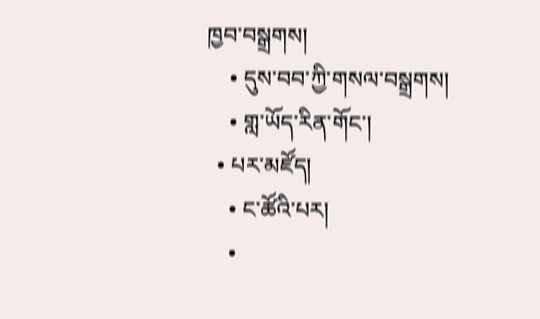ཁྱབ་བསྒྲགས།
    • དུས་བབ་ཀྱི་གསལ་བསྒྲགས།
    • གླ་ཡོད་རིན་གོང་།
  • པར་མཛོད།
    • ང་ཚོའི་པར།
    •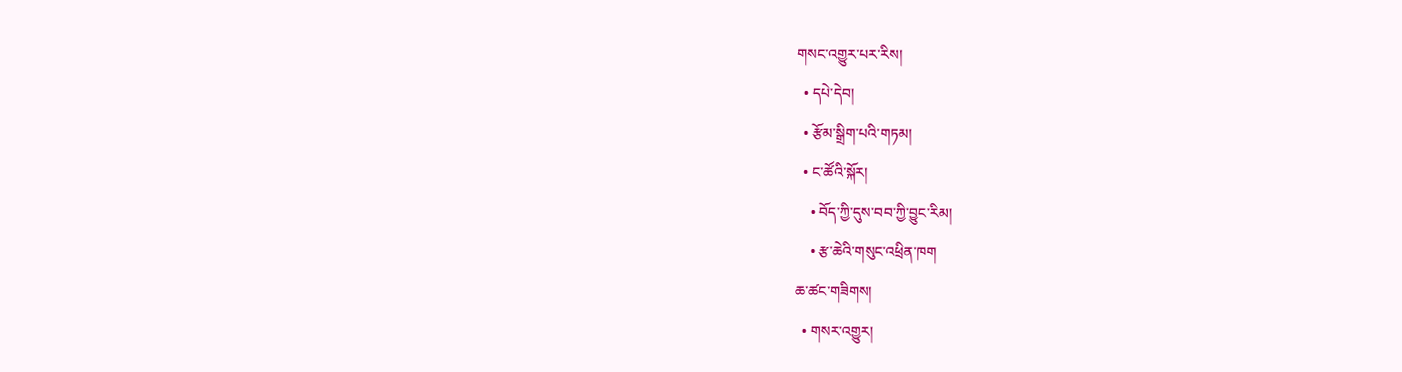གསང་འགྱུར་པར་རིས།
  • དཔེ་དེབ།
  • རྩོམ་སྒྲིག་པའི་གཏམ།
  • ང་ཚོའི་སྐོར།
    • བོད་ཀྱི་དུས་བབ་ཀྱི་བྱུང་རིམ།
    • རྩ་ཆེའི་གསུང་འཕྲིན་ཁག
ཆ་ཚང་གཟིགས།
  • གསར་འགྱུར།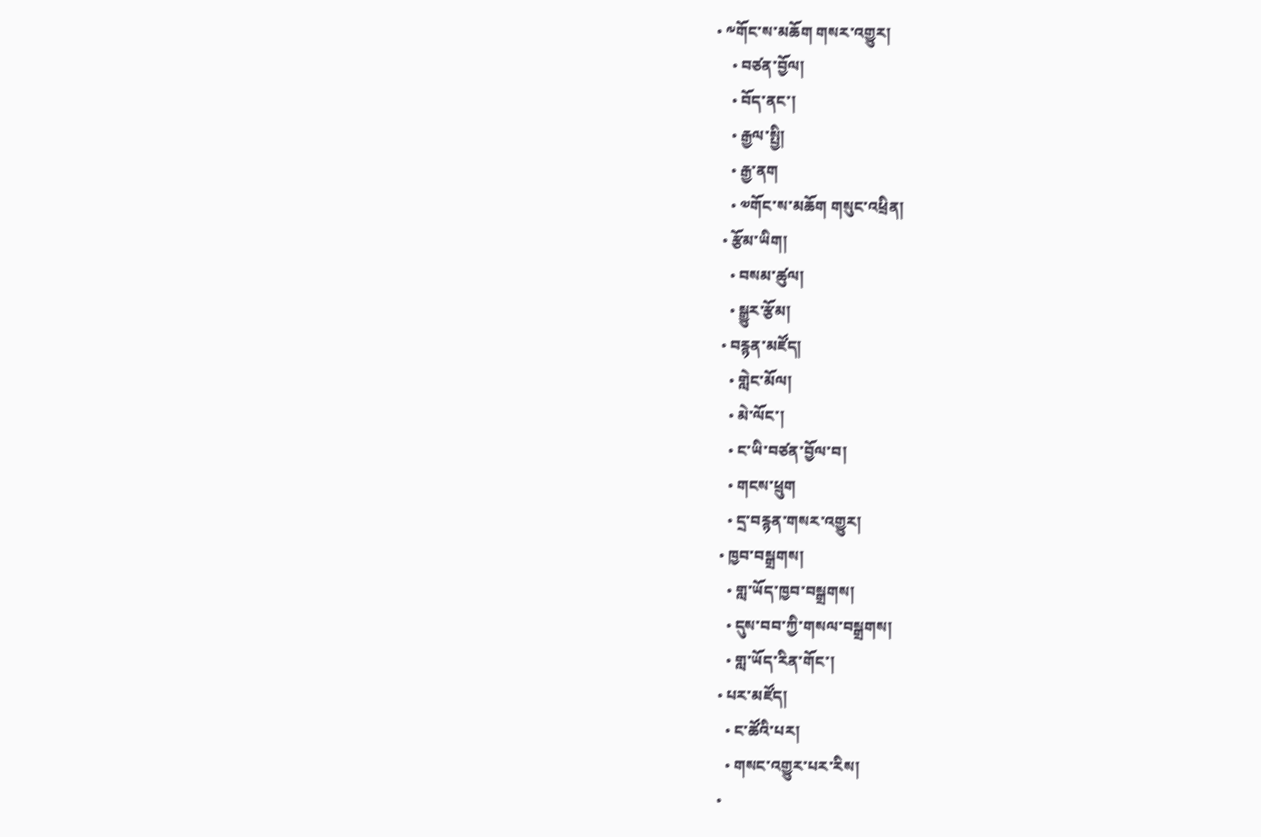• ༸གོང་ས་མཆོག གསར་འགྱུར།
    • བཙན་བྱོལ།
    • བོད་ནང་།
    • རྒྱལ་སྤྱི།
    • རྒྱ་ནག
    • ༧གོང་ས་མཆོག གསུང་འཕྲིན།
  • རྩོམ་ཡིག།
    • བསམ་ཚུལ།
    • སྒྱུར་རྩོམ།
  • བརྙན་མཛོད།
    • གླེང་མོལ།
    • མེ་ལོང་།
    • ང་ཡི་བཙན་བྱོལ་བ།
    • གངས་ཕྲུག
    • དྲ་བརྙན་གསར་འགྱུར།
  • ཁྱབ་བསྒྲགས།
    • གླ་ཡོད་ཁྱབ་བསྒྲགས།
    • དུས་བབ་ཀྱི་གསལ་བསྒྲགས།
    • གླ་ཡོད་རིན་གོང་།
  • པར་མཛོད།
    • ང་ཚོའི་པར།
    • གསང་འགྱུར་པར་རིས།
  •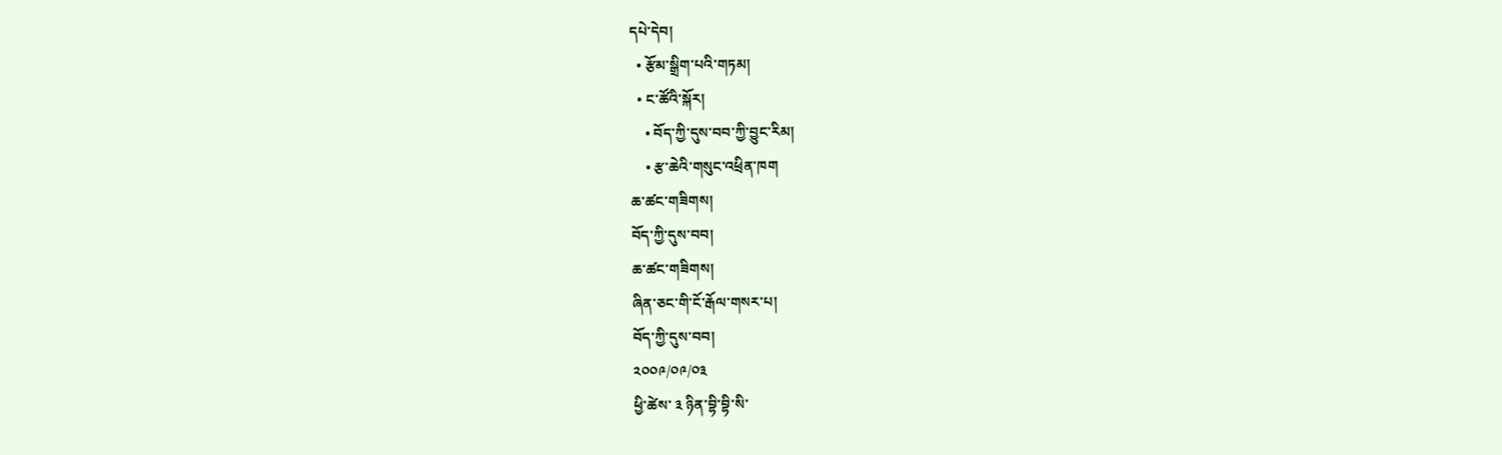དཔེ་དེབ།
  • རྩོམ་སྒྲིག་པའི་གཏམ།
  • ང་ཚོའི་སྐོར།
    • བོད་ཀྱི་དུས་བབ་ཀྱི་བྱུང་རིམ།
    • རྩ་ཆེའི་གསུང་འཕྲིན་ཁག
ཆ་ཚང་གཟིགས།
བོད་ཀྱི་དུས་བབ།
ཆ་ཚང་གཟིགས།
ཞིན་ཅང་གི་ངོ་རྒོལ་གསར་པ།
བོད་ཀྱི་དུས་བབ།
༢༠༠༩/༠༩/༠༣
ཕྱི་ཚེས་ ༣ ཉིན་བྷི་བྷི་སི་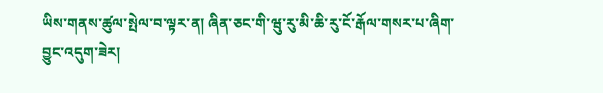ཡིས་གནས་ཚུལ་སྤེལ་བ་ལྟར་ན། ཞིན་ཅང་གི་ཝུ་རུ་མི་ཆི་རུ་ངོ་རྒོལ་གསར་པ་ཞིག་བྱུང་འདུག་ཟེར།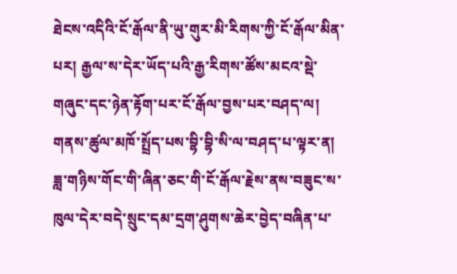ཐེངས་འདིའི་ངོ་རྒོལ་ནི་ཡུ་གུར་མི་རིགས་ཀྱི་ངོ་རྒོལ་མིན་པར། རྒྱལ་ས་དེར་ཡོད་པའི་རྒྱ་རིགས་ཚོས་མངའ་སྡེ་གཞུང་དང་ཉེན་རྟོག་པར་ངོ་རྒོལ་བྱས་པར་བཤད་ལ། གནས་ཚུལ་མཁོ་སྤྲོད་པས་བྷི་བྷི་སི་ལ་བཤད་པ་ལྟར་ན། ཟླ་གཉིས་གོང་གི་ཞིན་ཅང་གི་ངོ་རྒོལ་རྗེས་ནས་བཟུང་ས་ཁུལ་དེར་བདེ་སྲུང་དམ་དྲག་ཤུགས་ཆེར་བྱེད་བཞིན་པ་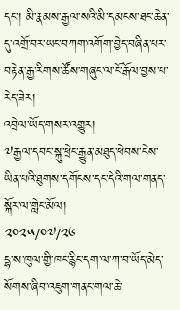དང་། མི་རྣམས་རྒྱལ་སའི་མི་དམངས་ཐང་ཆེན་དུ་འགྲོ་བར་ཡང་བཀག་འགོག་བྱེད་བཞིན་པར་བརྟེན་རྒྱ་རིགས་ཚོས་གཞུང་ལ་ངོ་རྒོལ་བྱས་པ་རེད་ཟེར།
འབྲེལ་ཡོད་གསར་འགྱུར།
༧རྒྱལ་དབང་སྐུ་ཕྲེང་རྒྱུན་མཐུད་ཕེབས་ངེས་ཡིན་པའི་ཐུགས་དགོངས་དང་དེའི་གལ་གནད་སྐོར་ལ་གླེང་མོལ།
༢༠༢༥/༠༧/༢༦
དྷ་ས་ཁུལ་གྱི་ཁང་རྙིང་དག་ལ་ཀ་བ་ཡོད་མེད་སོགས་ཞིབ་འཇུག་གནང་གལ་ཆེ་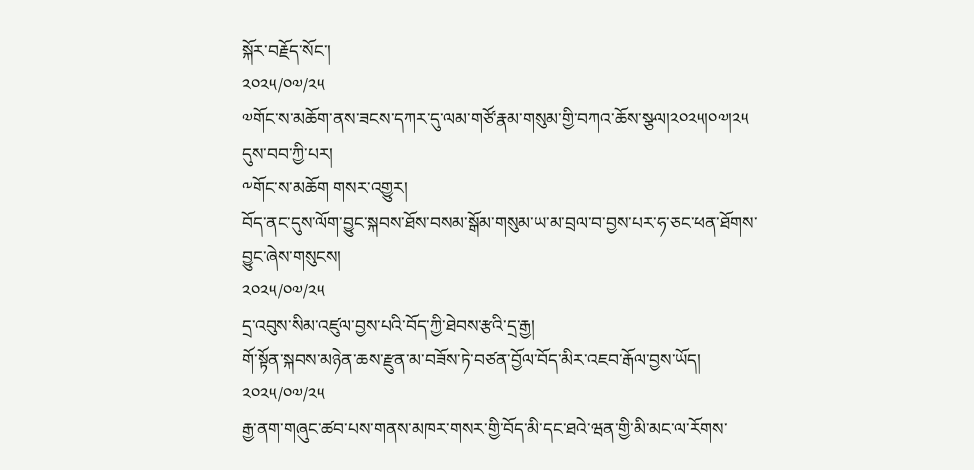སྐོར་བརྗོད་སོང་།
༢༠༢༥/༠༧/༢༥
༧གོང་ས་མཆོག་ནས་ཟངས་དཀར་དུ་ལམ་གཙོ་རྣམ་གསུམ་གྱི་བཀའ་ཆོས་སྩལ།༢༠༢༥།༠༧།༢༥ དུས་བབ་ཀྱི་པར།
༸གོང་ས་མཆོག གསར་འགྱུར།
བོད་ནང་དུས་ལོག་བྱུང་སྐབས་ཐོས་བསམ་སྒོམ་གསུམ་ཡ་མ་བྲལ་བ་བྱས་པར་ཧ་ཅང་ཕན་ཐོགས་བྱུང་ཞེས་གསུངས།
༢༠༢༥/༠༧/༢༥
དྲ་འབུས་སིམ་འཛུལ་བྱས་པའི་བོད་ཀྱི་ཐེབས་རྩའི་དྲ་རྒྱ།
གོ་སྟོན་སྐབས་མཉེན་ཆས་རྫུན་མ་བཟོས་ཏེ་བཙན་བྱོལ་བོད་མིར་འཇབ་རྒོལ་བྱས་ཡོད།
༢༠༢༥/༠༧/༢༥
རྒྱ་ནག་གཞུང་ཚབ་པས་གནས་མཁར་གསར་གྱི་བོད་མི་དང་ཐའེ་ཝན་གྱི་མི་མང་ལ་རོགས་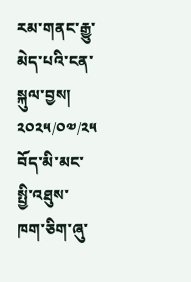རམ་གནང་རྒྱུ་མེད་པའི་ངན་སྐུལ་བྱས།
༢༠༢༥/༠༧/༢༥
བོད་མི་མང་སྤྱི་འཐུས་ཁག་ཅིག་ཞུ་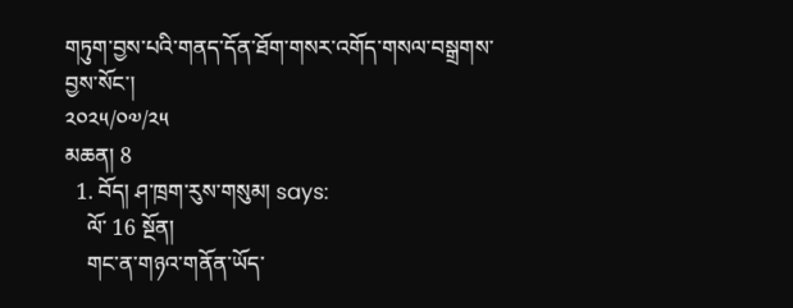གཏུག་བྱས་པའི་གནད་དོན་ཐོག་གསར་འགོད་གསལ་བསྒྲགས་བྱས་སོང་།
༢༠༢༥/༠༧/༢༥
མཆན། 8
  1. བོད། ཤ་ཁྲག་རུས་གསུམ། says:
    ལོ་ 16 སྔོན།
    གང་ན་གཉའ་གནོན་ཡོད་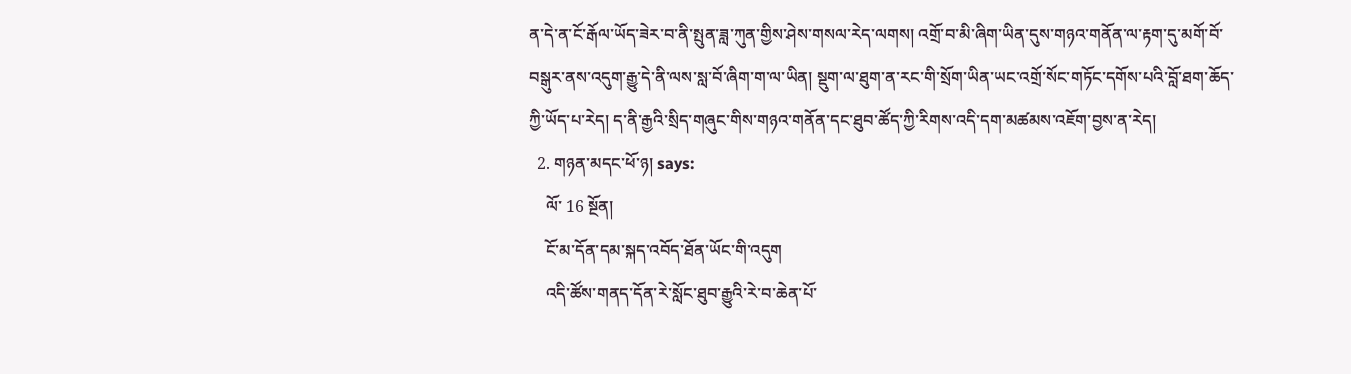ན་དེ་ན་ངོ་རྒོལ་ཡོད་ཟེར་བ་ནི་སྤུན་ཟླ་ཀུན་གྱིས་ཤེས་གསལ་རེད་ལགས། འགྲོ་བ་མི་ཞིག་ཡིན་དུས་གཉའ་གནོན་ལ་རྟག་དུ་མགོ་བོ་བསྒུར་ནས་འདུག་རྒྱུ་དེ་ནི་ལས་སླ་བོ་ཞིག་ག་ལ་ཡིན། སྡུག་ལ་ཐུག་ན་རང་གི་སྲོག་ཡིན་ཡང་འགྲོ་སོང་གཏོང་དགོས་པའི་བློ་ཐག་ཆོད་ཀྱི་ཡོད་པ་རེད། ད་ནི་རྒྱའི་སྲིད་གཞུང་གིས་གཉའ་གནོན་དང་ཐུབ་ཚོད་ཀྱི་རིགས་འདི་དག་མཚམས་འཇོག་བྱས་ན་རེད།
  2. གཉན་མདང་ཕོ་ཉ། says:
    ལོ་ 16 སྔོན།
    ངོ་མ་དོན་དམ་སྐད་འབོད་ཐོན་ཡོང་གི་འདུག
    འདི་ཚོས་གནད་དོན་རེ་སློང་ཐུབ་རྒྱུའི་རེ་བ་ཆེན་པོ་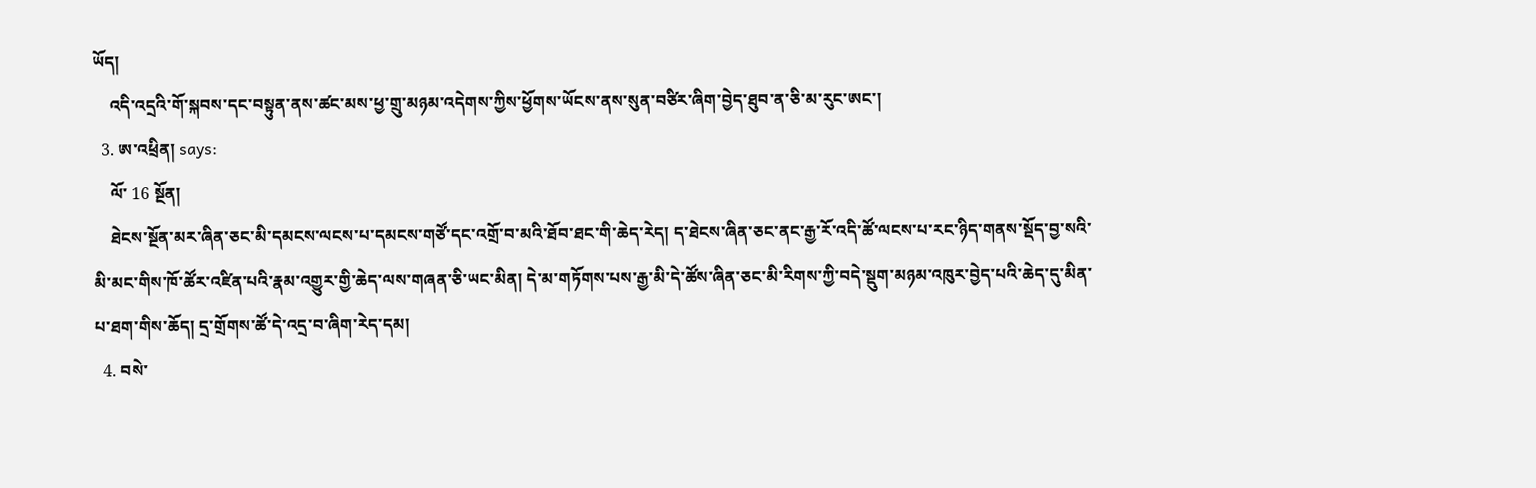ཡོད།
    འདི་འདྲའི་གོ་སྐབས་དང་བསྟུན་ནས་ཚང་མས་ཕྱ་གྲུ་མཉམ་འདེགས་ཀྱིས་ཕྱོགས་ཡོངས་ནས་སུན་བཙིར་ཞིག་བྱེད་ཐུབ་ན་ཅི་མ་རུང་ཨང་།
  3. ཨ་འཕྲིན། says:
    ལོ་ 16 སྔོན།
    ཐེངས་སྔོན་མར་ཞིན་ཅང་མི་དམངས་ལངས་པ་དམངས་གཙོ་དང་འགྲོ་བ་མའི་ཐོབ་ཐང་གི་ཆེད་རེད། ད་ཐེངས་ཞིན་ཅང་ནང་རྒྱ་རོ་འདི་ཚོ་ལངས་པ་རང་ཉིད་གནས་སྡོད་བྱ་སའི་མི་མང་གིས་ཁོ་ཚོར་འཛིན་པའི་རྣམ་འགྱུར་གྱི་ཆེད་ལས་གཞན་ཅི་ཡང་མིན། དེ་མ་གཏོགས་པས་རྒྱ་མི་དེ་ཚོས་ཞིན་ཅང་མི་རིགས་ཀྱི་བདེ་སྡུག་མཉམ་འཁུར་བྱེད་པའི་ཆེད་དུ་མིན་པ་ཐག་གིས་ཆོད། དྲ་གྲོགས་ཚོ་དེ་འདྲ་བ་ཞིག་རེད་དམ།
  4. བསེ་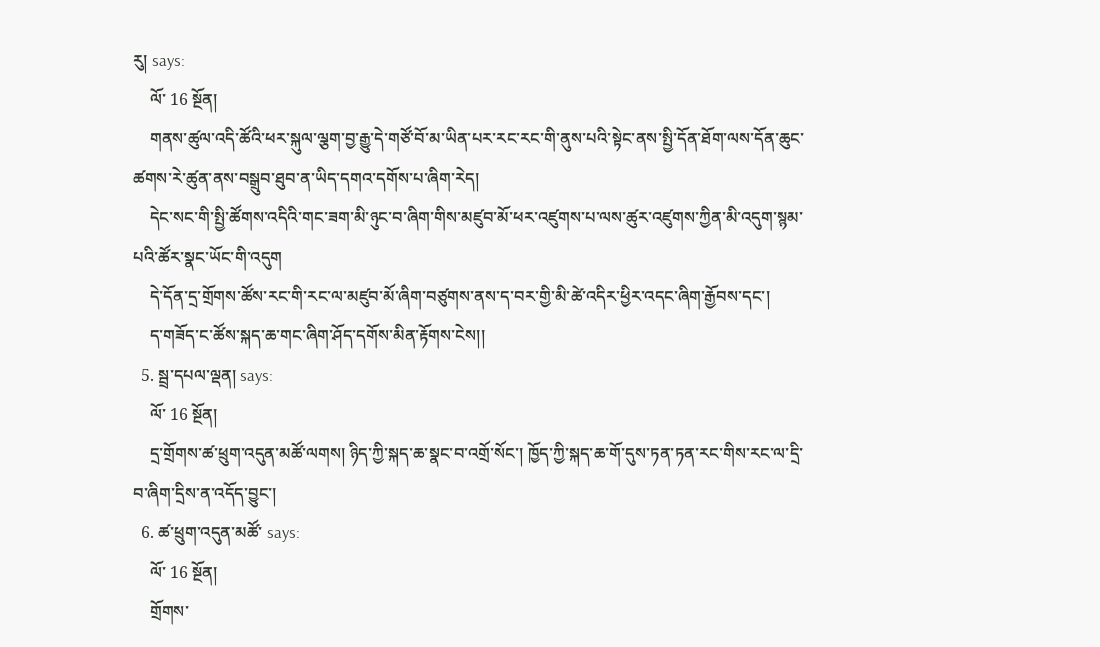རུ། says:
    ལོ་ 16 སྔོན།
    གནས་ཚུལ་འདི་ཚོའི་ཕར་སྐུལ་ལྕག་བྱ་རྒྱུ་དེ་གཙོ་བོ་མ་ཡིན་པར་རང་རང་གི་ནུས་པའི་སྟེང་ནས་སྤྱི་དོན་ཐོག་ལས་དོན་ཆུང་ཚགས་རེ་ཚུན་ནས་བསྒྲུབ་ཐུབ་ན་ཡིད་དགའ་དགོས་པ་ཞིག་རེད།
    དེང་སང་གི་སྤྱི་ཚོགས་འདིའི་གང་ཟག་མི་ཉུང་བ་ཞིག་གིས་མཛུབ་མོ་ཕར་འཛུགས་པ་ལས་ཚུར་འཛུགས་ཀྱིན་མི་འདུག་སྙམ་པའི་ཚོར་སྣང་ཡོང་གི་འདུག
    དེ་དོན་དྲ་གྲོགས་ཚོས་རང་གི་རང་ལ་མཛུབ་མོ་ཞིག་བཙུགས་ནས་ད་བར་གྱི་མི་ཚེ་འདིར་ཕྱིར་འདང་ཞིག་རྒྱོབས་དང་།
    ད་གཟོད་ང་ཚོས་སྐད་ཆ་གང་ཞིག་ཤོད་དགོས་མིན་རྟོགས་ངེས།།
  5. སྦྲ་དཔལ་ལྡན། says:
    ལོ་ 16 སྔོན།
    དྲ་གྲོགས་ཚ་ཕྲུག་འདུན་མཚོ་ལགས། ཉིད་ཀྱི་སྐད་ཆ་སྣང་བ་འགྲོ་སོང་། ཁྱོད་ཀྱི་སྐད་ཆ་གོ་དུས་ཏན་ཏན་རང་གིས་རང་ལ་དྲི་བ་ཞིག་དྲིས་ན་འདོད་བྱུང་།
  6. ཚ་ཕྲུག་འདུན་མཚོ་ says:
    ལོ་ 16 སྔོན།
    གྲོགས་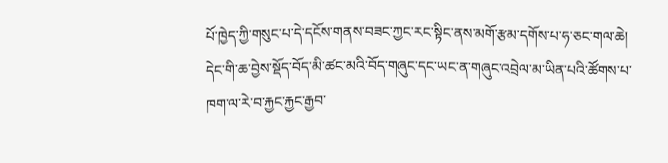པོ་ཁྱེད་ཀྱི་གསུང་པ་དེ་དངོས་གནས་བཟང་ཀྱང་རང་སྟིང་ནས་མགོ་རྩམ་དགོས་པ་ཧ་ཅང་གལ་ཆེ། དེང་གི་ཆ་བྱེས་སྡོད་བོད་མི་ཚང་མའི་བོད་གཞུང་དང་ཡང་ན་གཞུང་འབྲེལ་མ་ཡིན་པའི་ཚོགས་པ་ཁག་ལ་རེ་བ་རྐྱང་རྐྱང་རྒྱབ་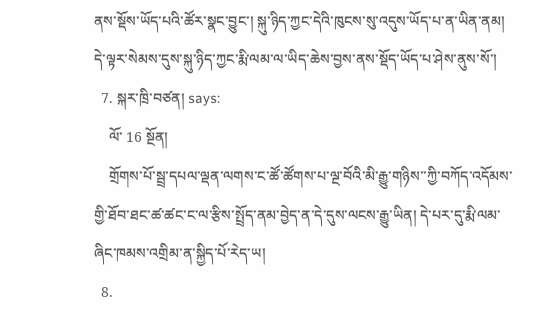ནས་སྡོས་ཡོད་པའི་ཚོར་སྣང་བྱུང་། སྐུ་ཉིད་ཀྱང་དེའི་ཁུངས་སུ་འདུས་ཡོད་པ་ན་ཡིན་ནམ། དེ་ལྟར་སེམས་དུས་སྐུ་ཉིད་ཀྱང་རྨི་ལམ་ལ་ཡིད་ཆེས་བྱས་ནས་སྡོད་ཡོད་པ་ཤེས་ནུས་སོ་།
  7. སྐར་ཁྲི་བཙན། says:
    ལོ་ 16 སྔོན།
    གྲོགས་པོ་སྦྲ་དཔལ་ལྡན་ལགས་ང་ཚོ་ཚོགས་པ་ལྔ་བོའི་མི་རྒྱུ་གཉིས་་ཀྱི་བཀོད་འདོམས་གྱི་ཐོབ་ཐང་ཚ་ཚང་ང་ལ་རྩིས་སྤྲོད་ནམ་བྱེད་ན་དེ་དུས་ལངས་རྒྱུ་ཡིན། དེ་པར་དུ་རྨི་ལམ་ཞིང་ཁམས་འགྲིམ་ན་སྐྱིད་པོ་རེད་ཡ།
  8.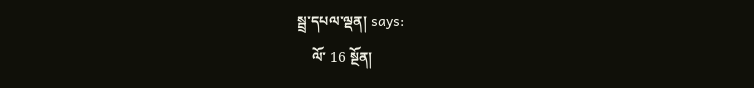སྦྲ་དཔལ་ལྡན། says:
    ལོ་ 16 སྔོན།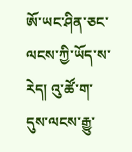ཨོ་ཡང་ཤིན་ཅང་ལངས་ཀྱི་ཡོད་ས་རེད། འུ་ཚོ་ག་དུས་ལངས་རྒྱུ་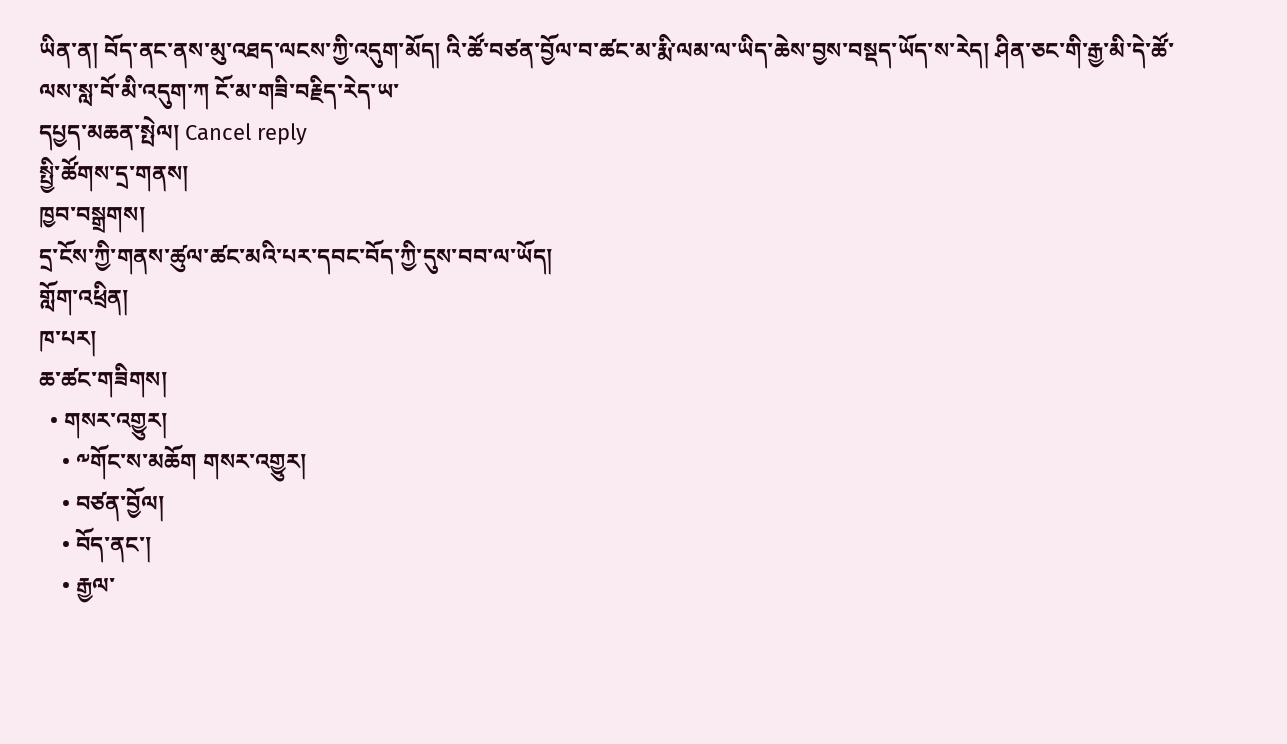ཡིན་ན། བོད་ནང་ནས་མུ་འཐད་ལངས་ཀྱི་འདུག་མོད། འི་ཚོ་བཙན་བྱོལ་བ་ཚང་མ་རྨི་ལམ་ལ་ཡིད་ཆེས་བྱས་བསྡད་ཡོད་ས་རེད། ཤིན་ཅང་གི་རྒྱ་མི་དེ་ཚོ་ལས་སླ་བོ་མི་འདུག་ཀ ངོ་མ་གཟི་བརྗིད་རེད་ཡ་
དཔྱད་མཆན་སྤེལ། Cancel reply
སྤྱི་ཚོགས་དྲ་གནས།
ཁྱབ་བསྒྲགས།
དྲ་ངོས་ཀྱི་གནས་ཚུལ་ཚང་མའི་པར་དབང་བོད་ཀྱི་དུས་བབ་ལ་ཡོད།
གློག་འཕྲིན།
ཁ་པར།
ཆ་ཚང་གཟིགས།
  • གསར་འགྱུར།
    • ༸གོང་ས་མཆོག གསར་འགྱུར།
    • བཙན་བྱོལ།
    • བོད་ནང་།
    • རྒྱལ་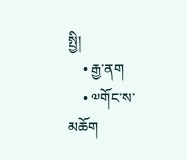སྤྱི།
    • རྒྱ་ནག
    • ༧གོང་ས་མཆོག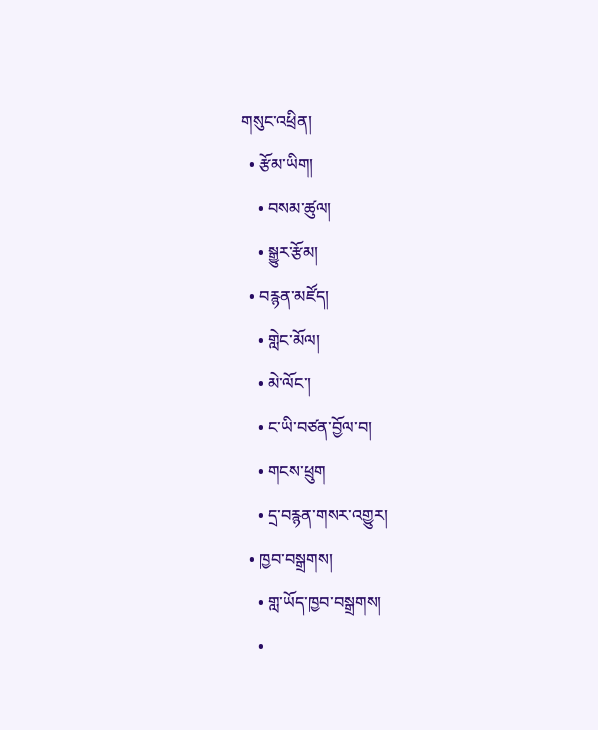གསུང་འཕྲིན།
  • རྩོམ་ཡིག།
    • བསམ་ཚུལ།
    • སྒྱུར་རྩོམ།
  • བརྙན་མཛོད།
    • གླེང་མོལ།
    • མེ་ལོང་།
    • ང་ཡི་བཙན་བྱོལ་བ།
    • གངས་ཕྲུག
    • དྲ་བརྙན་གསར་འགྱུར།
  • ཁྱབ་བསྒྲགས།
    • གླ་ཡོད་ཁྱབ་བསྒྲགས།
    •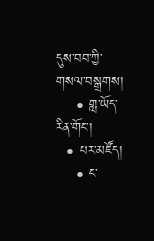དུས་བབ་ཀྱི་གསལ་བསྒྲགས།
    • གླ་ཡོད་རིན་གོང་།
  • པར་མཛོད།
    • ང་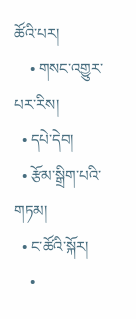ཚོའི་པར།
    • གསང་འགྱུར་པར་རིས།
  • དཔེ་དེབ།
  • རྩོམ་སྒྲིག་པའི་གཏམ།
  • ང་ཚོའི་སྐོར།
    •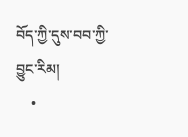བོད་ཀྱི་དུས་བབ་ཀྱི་བྱུང་རིམ།
    •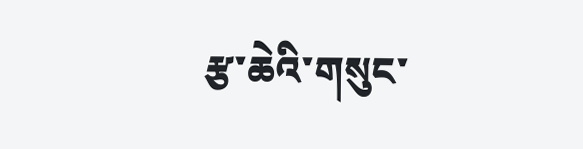རྩ་ཆེའི་གསུང་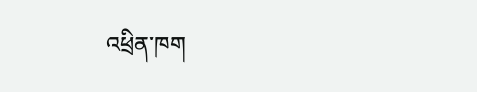འཕྲིན་ཁག